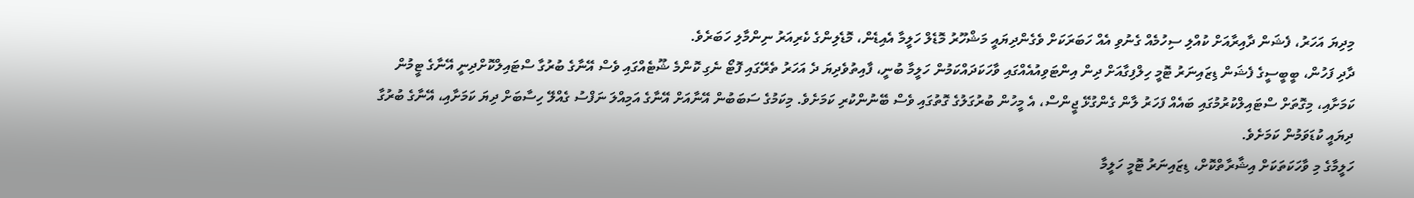މިދިޔަ އަހަރު، ފެޝަން ދާއިރާއަށް ކުއްލި ސިހުމެއް ގެނުވި އެއް ހަބަރަކަށް ވެގެންދިޔައީ މަޝްހޫރު މޮޑެލް ހަލީމާ އެއިޑެން، މޮޑެލިންގެ ކެރިއަރު ނިންމާލި ހަބަރެވެ.
ދާދި ފަހުން، ބީބީސީގެ ފެޝަން ޑިޒައިނަރު ޓޮމީ ހިލްފިގާއަށް ދިން އިންޓަވިއުއެއްގައި ވާހަކަދައްކަމުން ހަލީމާ ބުނީ، ފާއިތުވެދިޔަ ދެ އަހަރު ތެރޭގައި ފޮޓޯ ނެގި ކޮންމެ ޝޫޓެއްގައި ވެސް އޭނާގެ ބުރުގާ ސްޓައިލްކޮށްދިނީ އޭނާގެ ޓީމުން ކަމަށާއި، މިގޮތަށް ސްޓައިލްކުރުމުގައި ބައެއް ފަހަރު ލާން ގެންގުޅޭ ޖީންސް، އެ މީހުން ބުރުގަލުގެ ގޮތުގައި ވެސް ބޭނުންކުރި ކަމަށެވެ. މިކަމުގެ ސަބަބުން އޭނާއަށް އޭނާގެ އަމިއްލަ ނަފްސު ގެއްލޭ ހިސާބަށް ދިޔަ ކަމަށާއި، އޭނާގެ ބުރުގާ ދިޔައީ ކުޑަވަމުން ކަމަށެވެ.
ހަލީމާގެ މި ވާހަކަތަކަށް އިޝާރާތްކޮށް، ޑިޒައިނަރު ޓޮމީ ހަލީމާ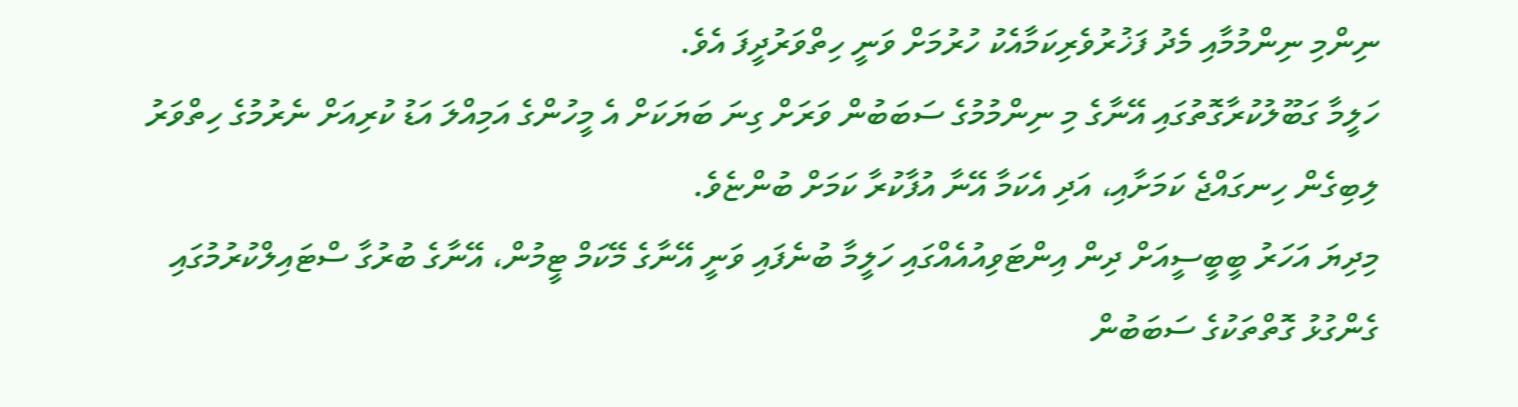ނިންމި ނިންމުމާއި މެދު ފަޚުރުވެރިކަމާއެކު ހުރުމަށް ވަނީ ހިތްވަރުދީފަ އެވެ.
ހަލީމާ ގަބޫލުކުރާގޮތުގައި އޭނާގެ މި ނިންމުމުގެ ސަބަބުން ވަރަށް ގިނަ ބަޔަކަށް އެ މީހުންގެ އަމިއްލަ އަޑު ކުރިއަށް ނެރުމުގެ ހިތްވަރު ލިބިގެން ހިނގައްޖެ ކަމަށާއި، އަދި އެކަމާ އޭނާ އުފާކުރާ ކަމަށް ބުންޏެވެ.
މިދިޔަ އަހަރު ބީބީސީއަށް ދިން އިންޓަވިއުއެއްގައި ހަލީމާ ބުނެފައި ވަނީ އޭނާގެ މޭކަމް ޓީމުން، އޭނާގެ ބުރުގާ ސްޓައިލްކުރުމުގައި ގެންގުޅު ގޮތްތަކުގެ ސަބަބުން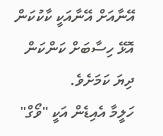އޭނާއަށް އޭނާއަކީ ކާކުކަން އޮޅޭ ހިސާބަށް ކަންކަން ދިޔަ ކަމަށެވެ.
ހަލީމާ އެއިޑެން އަކީ "ވޯގް"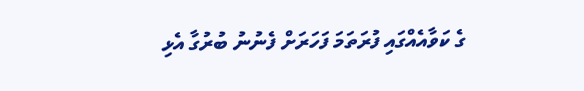ގެ ކަވާއެއްގައި ފުރަތަމަ ފަހަރަށް ފެނުނު ބުރުގާ އެޅި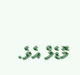މޮޑެލް އެވެ.